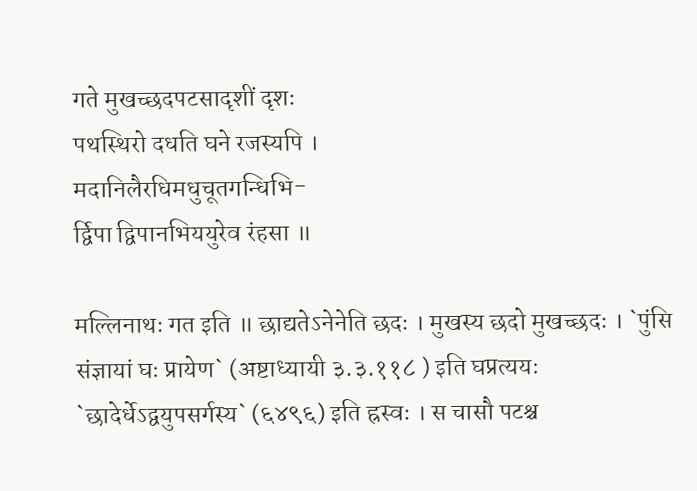गते मुखच्छदपटसादृशीं दृशः
पथस्थिरो दधति घने रजस्यपि ।
मदानिलैरधिमधुचूतगन्धिभि-
र्द्विपा द्विपानभिययुरेव रंहसा ॥

मल्लिनाथः गत इति ॥ छाद्यतेऽनेनेति छदः । मुखस्य छदो मुखच्छदः । `पुंसि संज्ञायां घः प्रायेण` (अष्टाध्यायी ३.३.११८ ) इति घप्रत्ययः `छादेर्धेऽद्वयुपसर्गस्य` (६४९६) इति ह्रस्वः । स चासौ पटश्च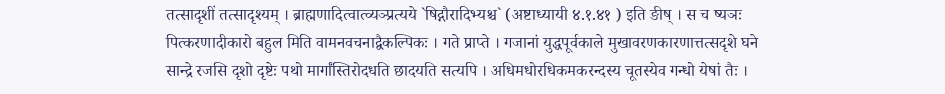तत्सादृशीं तत्सादृश्यम् । ब्राह्मणादित्वात्व्यञ्प्रत्यये `षिद्गौरादिभ्यश्च` (अष्टाध्यायी ४.१.४१ ) इति ङीष् । स च ष्यञः पित्करणादीकारो बहुल मिति वामनवचनाद्वैकल्पिकः । गते प्राप्ते । गजानां युद्धपूर्वकाले मुखावरणकारणात्तत्सदृशे घने सान्द्रे रजसि दृशो दृष्टेः पथो मार्गांस्तिरोदधति छादयति सत्यपि । अधिमधोरधिकमकरन्दस्य चूतस्येव गन्धो येषां तैः ।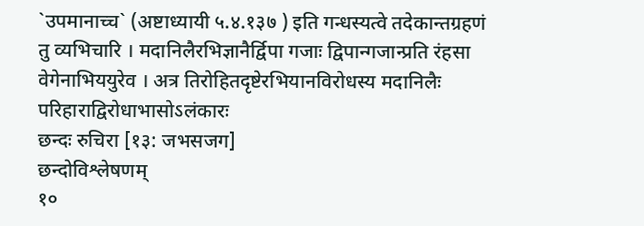`उपमानाच्च` (अष्टाध्यायी ५.४.१३७ ) इति गन्धस्यत्वे तदेकान्तग्रहणं तु व्यभिचारि । मदानिलैरभिज्ञानैर्द्विपा गजाः द्विपान्गजान्प्रति रंहसा वेगेनाभिययुरेव । अत्र तिरोहितदृष्टेरभियानविरोधस्य मदानिलैः परिहाराद्विरोधाभासोऽलंकारः
छन्दः रुचिरा [१३: जभसजग]
छन्दोविश्लेषणम्
१०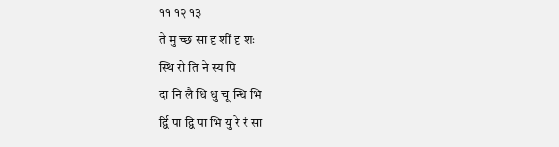११ १२ १३
ते मु च्छ सा दृ शीं दृ शः
स्थि रो ति ने स्य पि
दा नि लै धि धु चू न्धि भि
र्द्वि पा द्वि पा भि यु रे रं सा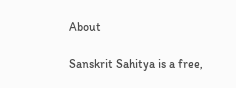About

Sanskrit Sahitya is a free,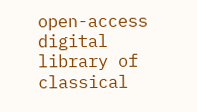open-access digital library of classical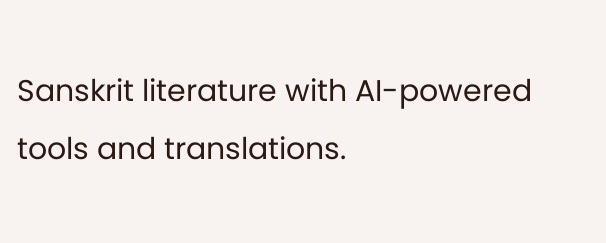Sanskrit literature with AI-powered tools and translations.